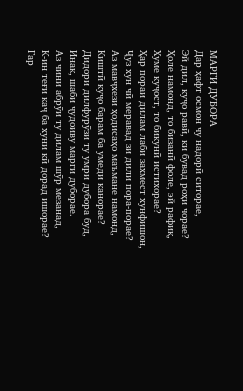МАРГИ ДУБОРА
Дар ҳафт осмон чу надорӣ ситорае,
Эй дил, куҷо равӣ, ки бувад роҳи чорае?
Ҳоле намонд, то бизанӣ фоле, эй рафиқ,
Хуме куҷост, то бикунӣ истихорае?
Ҳар пораи дилам лаби захмест хунфишон,
Ҷуз хун чӣ меравад зи дили пора-порае?
Аз мавҷхези ҳодисаҳо маъмане намонд,
Киштӣ куҷо барам ба умеди канорае?
Дидори дилфурӯзи ту умри дубора буд,
Инак, шаби ҷудоиву марги дуборае.
Аз чини абрӯи ту дилам шӯр мезанад,
К-ин теғи каҷ ба хуни кӣ дорад ишорае?
Гар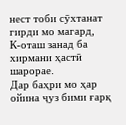нест тоби сӯхтанат гирди мо магард,
К-оташ занад ба хирмани ҳастӣ шарорае.
Дар баҳри мо ҳар ойина ҷуз бими ғарқ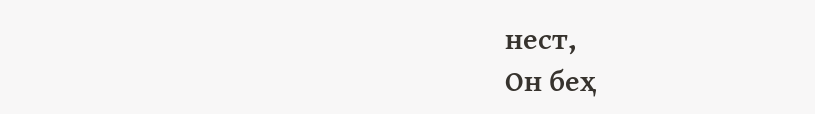нест,
Он беҳ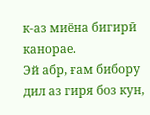к-аз миёна бигирӣ канорае.
Эй абр, ғам бибору дил аз гиря боз кун,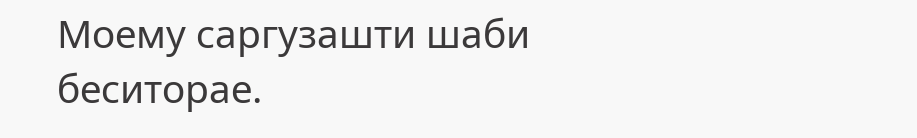Моему саргузашти шаби беситорае.